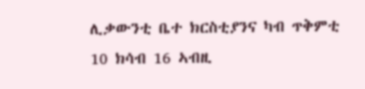ሊቃውንቲ ቤተ ክርስቲያንና ካብ ጥቅምቲ 10 ክሳብ 16 ኣብዚ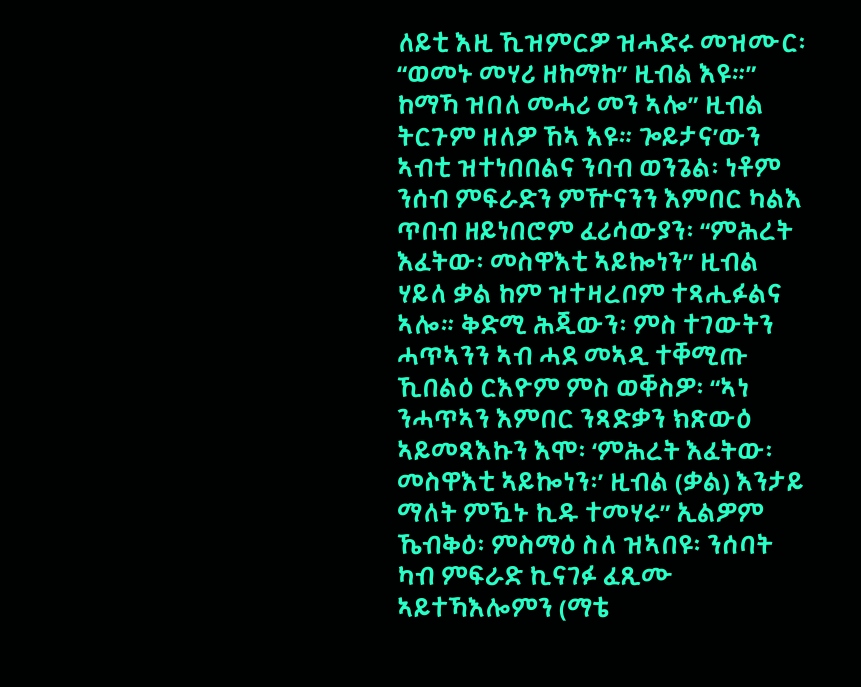ለይቲ እዚ ኺዝምርዎ ዝሓድሩ መዝሙር፡ “ወመኑ መሃሪ ዘከማከ” ዚብል እዩ።” ከማኻ ዝበለ መሓሪ መን ኣሎ” ዚብል ትርጉም ዘለዎ ኸኣ እዩ። ጐይታና’ውን ኣብቲ ዝተነበበልና ንባብ ወንጌል፡ ነቶም ንሰብ ምፍራድን ምዅናንን እምበር ካልእ ጥበብ ዘይነበሮም ፈሪሳውያን፡ “ምሕረት እፈትው፡ መስዋእቲ ኣይኰነን” ዚብል ሃይለ ቃል ከም ዝተዛረቦም ተጻሒፉልና ኣሎ። ቅድሚ ሕጂውን፡ ምስ ተገውትን ሓጥኣንን ኣብ ሓደ መኣዲ ተቐሚጡ ኺበልዕ ርእዮም ምስ ወቐስዎ፡ “ኣነ ንሓጥኣን እምበር ንጻድቃን ክጽውዕ ኣይመጻእኩን እሞ፡ ‘ምሕረት እፈትው፡ መስዋእቲ ኣይኰነን፡’ ዚብል (ቃል) እንታይ ማለት ምዃኑ ኪዱ ተመሃሩ” ኢልዎም ኼብቅዕ፡ ምስማዕ ስለ ዝኣበዩ፡ ንሰባት ካብ ምፍራድ ኪናገፉ ፈጺሙ ኣይተኻእሎምን (ማቴ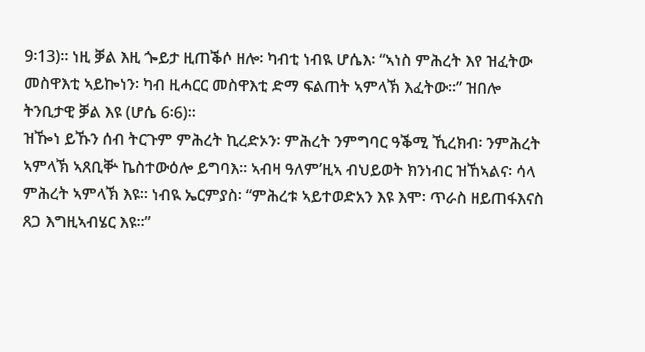9፡13)። ነዚ ቓል እዚ ጐይታ ዚጠቕሶ ዘሎ፡ ካብቲ ነብዪ ሆሴእ፡ “ኣነስ ምሕረት እየ ዝፈትው መስዋእቲ ኣይኰነን፡ ካብ ዚሓርር መስዋእቲ ድማ ፍልጠት ኣምላኽ እፈትው።” ዝበሎ ትንቢታዊ ቓል እዩ (ሆሴ 6፡6)።
ዝዀነ ይኹን ሰብ ትርጉም ምሕረት ኪረድኦን፡ ምሕረት ንምግባር ዓቕሚ ኺረክብ፡ ንምሕረት ኣምላኽ ኣጸቢቝ ኬስተውዕሎ ይግባእ። ኣብዛ ዓለም’ዚኣ ብህይወት ክንነብር ዝኸኣልና፡ ሳላ ምሕረት ኣምላኽ እዩ። ነብዪ ኤርምያስ፡ “ምሕረቱ ኣይተወድአን እዩ እሞ፡ ጥራስ ዘይጠፋእናስ ጸጋ እግዚኣብሄር እዩ።”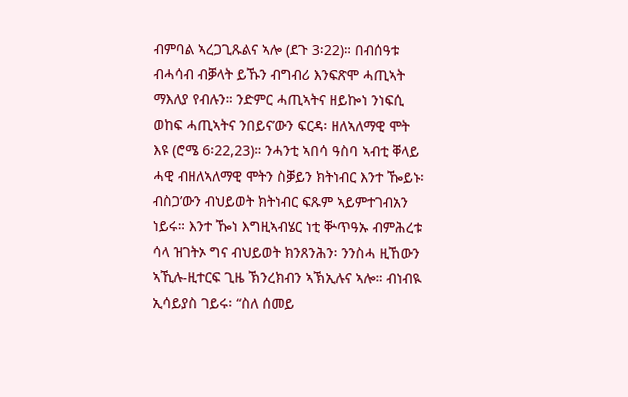ብምባል ኣረጋጊጹልና ኣሎ (ደጉ 3፡22)። በብሰዓቱ ብሓሳብ ብቓላት ይኹን ብግብሪ እንፍጽሞ ሓጢኣት ማእለያ የብሉን። ንድምር ሓጢኣትና ዘይኰነ ንነፍሲ ወከፍ ሓጢኣትና ንበይና’ውን ፍርዳ፡ ዘለኣለማዊ ሞት እዩ (ሮሜ 6፡22,23)። ንሓንቲ ኣበሳ ዓስባ ኣብቲ ቐላይ ሓዊ ብዘለኣለማዊ ሞትን ስቓይን ክትነብር እንተ ዀይኑ፡ ብስጋ’ውን ብህይወት ክትነብር ፍጹም ኣይምተገብአን ነይሩ። እንተ ዀነ እግዚኣብሄር ነቲ ቝጥዓኡ ብምሕረቱ ሳላ ዝገትኦ ግና ብህይወት ክንጸንሕን፡ ንንስሓ ዚኸውን ኣኺሉ-ዚተርፍ ጊዜ ኽንረክብን ኣኽኢሉና ኣሎ። ብነብዪ ኢሳይያስ ገይሩ፡ “ስለ ሰመይ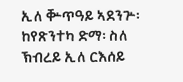ኢለ ቝጥዓይ ኣደንጕ፡ ከየጽንተካ ድማ፡ ስለ ኽብረይ ኢለ ርእሰይ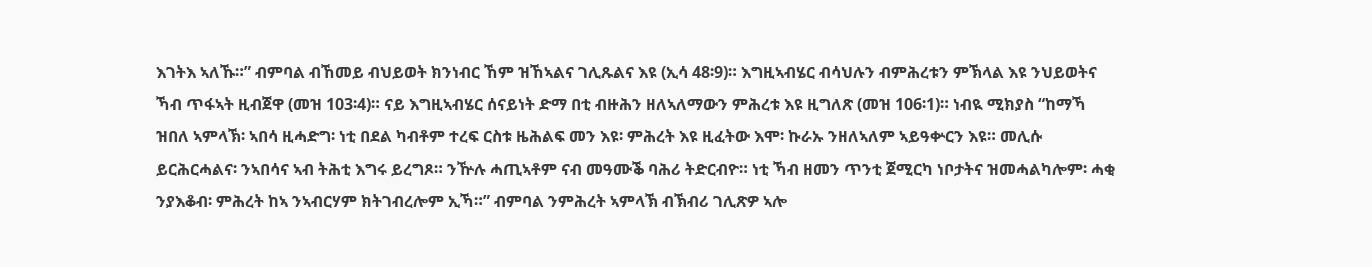እገትእ ኣለኹ።” ብምባል ብኸመይ ብህይወት ክንነብር ኸም ዝኸኣልና ገሊጹልና እዩ (ኢሳ 48፡9)። እግዚኣብሄር ብሳህሉን ብምሕረቱን ምኽላል እዩ ንህይወትና ኻብ ጥፋኣት ዚብጀዋ (መዝ 103፡4)። ናይ እግዚኣብሄር ሰናይነት ድማ በቲ ብዙሕን ዘለኣለማውን ምሕረቱ እዩ ዚግለጽ (መዝ 106፡1)። ነብዪ ሚክያስ “ከማኻ ዝበለ ኣምላኽ፡ ኣበሳ ዚሓድግ፡ ነቲ በደል ካብቶም ተረፍ ርስቱ ዜሕልፍ መን እዩ፡ ምሕረት እዩ ዚፈትው እሞ፡ ኩራኡ ንዘለኣለም ኣይዓቍርን እዩ። መሊሱ ይርሕርሓልና፡ ንኣበሳና ኣብ ትሕቲ እግሩ ይረግጾ። ንዅሉ ሓጢኣቶም ናብ መዓሙቕ ባሕሪ ትድርብዮ። ነቲ ኻብ ዘመን ጥንቲ ጀሚርካ ነቦታትና ዝመሓልካሎም፡ ሓቂ ንያእቆብ፡ ምሕረት ከኣ ንኣብርሃም ክትገብረሎም ኢኻ።” ብምባል ንምሕረት ኣምላኽ ብኽብሪ ገሊጽዎ ኣሎ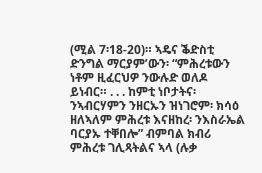(ሚል 7፡18-20)። ኣዴና ቕድስቲ ድንግል ማርያም’ውን፡ “ምሕረቱውን ነቶም ዚፈርህዎ ንውሉድ ወለዶ ይነብር። . . . ከምቲ ነቦታትና፡ ንኣብርሃምን ንዘርኡን ዝነገሮም፡ ክሳዕ ዘለኣለም ምሕረቱ እናዘከረ፡ ንእስራኤል ባርያኡ ተቐበሎ” ብምባል ክብሪ ምሕረቱ ገሊጻትልና ኣላ (ሉቃ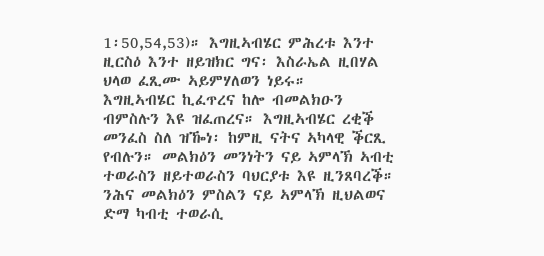1፡50,54,53)። እግዚኣብሄር ምሕረቱ እንተ ዚርስዕ እንተ ዘይዝክር ግና፡ እስራኤል ዚበሃል ህላወ ፈጺሙ ኣይምሃለወን ነይሩ።
እግዚኣብሄር ኪፈጥረና ከሎ ብመልክዑን ብምስሉን እዩ ዝፈጠረና። እግዚኣብሄር ረቂቕ መንፈስ ስለ ዝዀነ፡ ከምዚ ናትና ኣካላዊ ቕርጺ የብሉን። መልክዕን መንነትን ናይ ኣምላኽ ኣብቲ ተወራስን ዘይተወራስን ባህርያቱ እዩ ዚንጸባረቕ። ንሕና መልክዕን ምስልን ናይ ኣምላኽ ዚህልወና ድማ ካብቲ ተወራሲ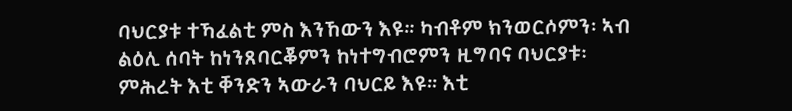ባህርያቱ ተኻፈልቲ ምስ እንኸውን እዩ። ካብቶም ክንወርሶምን፡ ኣብ ልዕሊ ሰባት ከነንጸባርቖምን ከነተግብሮምን ዚግባና ባህርያቱ፡ ምሕረት እቲ ቐንድን ኣውራን ባህርይ እዩ። እቲ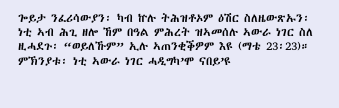ጐይታ ንፈሪሳውያን፡ ካብ ኵሉ ትሕዝቶኦም ዕሽር ስለዜውጽኡን፡ ነቲ ኣብ ሕጊ ዘሎ ኸም በዓል ምሕረት ዝኣመሰሉ ኣውራ ነገር ስለ ዚሓደጉ፡ “ወይለኹም” ኢሉ ኣጠንቂቕዎም እዩ (ማቴ 23፡23)። ምኽንያቱ፡ ነቲ ኣውራ ነገር ሓዲግካ’ሞ ናበይ’ዩ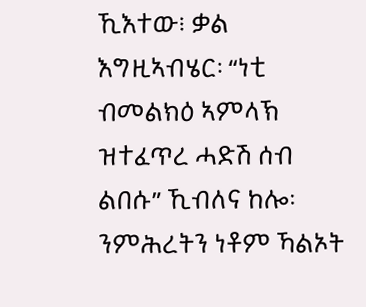ኺእተው፧ ቃል እግዚኣብሄር፡ “ነቲ ብመልክዕ ኣምላኽ ዝተፈጥረ ሓድሽ ሰብ ልበሱ” ኺብለና ከሎ፡ ንምሕረትን ነቶም ኻልኦት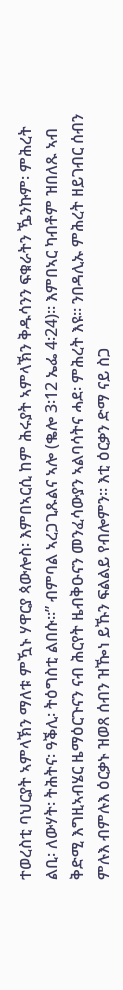ተወረስቲ ባህርያት ኣምላኽን ማለቱ ምዃኑ ሃዋርያ ጳውሎስ፡ እምበኣርሲ ከም ሕሩያት ኣምላኽን ቅዱሳንን ፍቁራትን ዄንኩም፡ ምሕረት ልቢ፡ ለውሃት፡ ትሕትና፡ ዓቕሊ፡ ትዕግስቲ ልበሱ።” ብምባል ኣረጋጊጹልና ኣሎ (ቈሎ 3፡12 ኤፌ 4፡24)። እምበኣር ካብቶም ዝበለጹ ኣብ ቅድሚ እግዚኣብሄር ዜማዕርጉናን ናብ ሕርየት ዜብቅዑናን መንፈሳውያን ኣልባሳትና ሓደ፡ ምሕረት እዩ። ንበዳሊኡ ምሕረት ዘይገብር ሰብን ምሉእ ብምሉእ ዕርቃኑ ዝወጸ ሰብን ዝዀነ ይኹን ፍልልይ የብሎምን። እቲ ዕርቃን ድማ ናይ ስጋ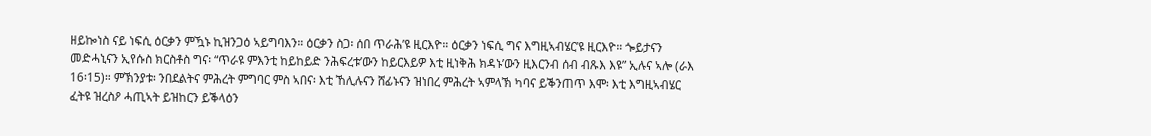ዘይኰነስ ናይ ነፍሲ ዕርቃን ምዃኑ ኪዝንጋዕ ኣይግባእን። ዕርቃን ስጋ፡ ሰበ ጥራሕ’ዩ ዚርእዮ። ዕርቃን ነፍሲ ግና እግዚኣብሄር’ዩ ዚርእዮ። ጐይታናን መድሓኒናን ኢየሱስ ክርስቶስ ግና፡ “ጥራዩ ምእንቲ ከይከይድ ንሕፍረቱ’ውን ከይርእይዎ እቲ ዚነቅሕ ክዳኑ’ውን ዚእርንብ ሰብ ብጹእ እዩ” ኢሉና ኣሎ (ራእ 16፡15)። ምኽንያቱ፡ ንበደልትና ምሕረት ምግባር ምስ ኣበና፡ እቲ ኸሊሉናን ሸፊኑናን ዝነበረ ምሕረት ኣምላኽ ካባና ይቕንጠጥ እሞ፡ እቲ እግዚኣብሄር ፈትዩ ዝረስዖ ሓጢኣት ይዝከርን ይቕላዕን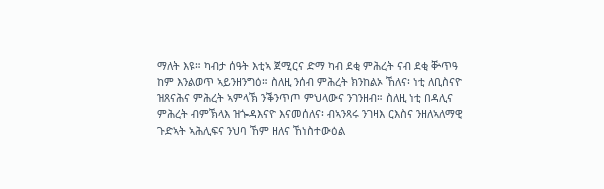ማለት እዩ። ካብታ ሰዓት እቲኣ ጀሚርና ድማ ካብ ደቂ ምሕረት ናብ ደቂ ቝጥዓ ከም እንልወጥ ኣይንዘንግዕ። ስለዚ ንሰብ ምሕረት ክንከልኦ ኸለና፡ ነቲ ለቢስናዮ ዝጸናሕና ምሕረት ኣምላኽ ንቕንጥጦ ምህላውና ንገንዘብ። ስለዚ ነቲ በዳሊና ምሕረት ብምኽላእ ዝጐዳእናዮ እናመሰለና፡ ብኣንጻሩ ንገዛእ ርእስና ንዘለኣለማዊ ጉድኣት ኣሕሊፍና ንህባ ኸም ዘለና ኸነስተውዕል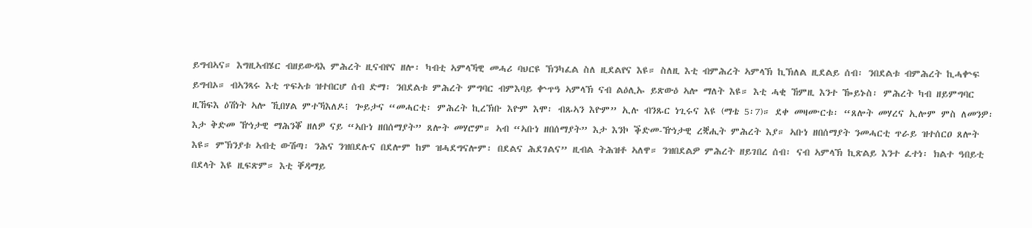ይግብኣና። እግዚኣብሄር ብዘይውዳእ ምሕረት ዚናብየና ዘሎ፡ ካብቲ ኣምላኻዊ መሓሪ ባህርዩ ኽንካፈል ስለ ዚደልየና እዩ። ስለዚ እቲ ብምሕረት ኣምላኽ ኪኽለል ዚደልይ ሰብ፡ ንበደልቱ ብምሕረት ኪሓቍፍ ይግብኦ። ብኣንጻሩ እቲ ጥፍኣቱ ዝተበርሆ ሰብ ድማ፡ ንበደልቱ ምሕረት ምግባር ብምእባይ ቍጥዓ ኣምላኽ ናብ ልዕሊኡ ይጽውዕ ኣሎ ማለት እዩ። እቲ ሓቂ ኸምዚ እንተ ዀይኑስ፡ ምሕረት ካብ ዘይምግባር ዚኸፍእ ዕሽነት ኣሎ ኺበሃል ምተኻእለዶ፧ ጐይታና “መሓርቲ፡ ምሕረት ኪረኽቡ እዮም እሞ፡ ብጹኣን እዮም” ኢሉ ብንጹር ነጊሩና እዩ (ማቴ 5፡7)። ደቀ መዛሙርቱ፡ “ጸሎት መሃረና ኢሎም ምስ ለመንዎ፡ እታ ቅድመ ዅነታዊ ማሕንቖ ዘለዎ ናይ “ኣቡነ ዘበሰማያት” ጸሎት መሃሮም። ኣብ “ኣቡነ ዘበሰማያት” እታ እንኮ ቕድመ-ዅነታዊ ረቛሒት ምሕረት እያ። ኣቡነ ዘበሰማያት ንመሓርቲ ጥራይ ዝተሰርዐ ጸሎት እዩ። ምኽንያቱ ኣብቲ ውሽጣ፡ ንሕና ንዝበደሉና በደሎም ከም ዝሓደግናሎም፡ በደልና ሕደገልና” ዚብል ትሕዝቶ ኣለዋ። ንዝበደልዎ ምሕረት ዘይገበረ ሰብ፡ ናብ ኣምላኽ ኪጽልይ እንተ ፈተነ፡ ክልተ ዓበይቲ በደላት እዩ ዚፍጽም። እቲ ቐዳማይ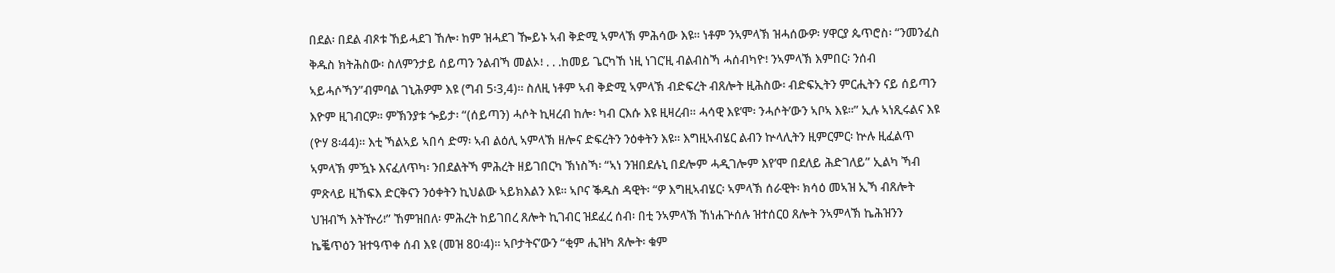በደል፡ በደል ብጾቱ ኸይሓደገ ኸሎ፡ ከም ዝሓደገ ዀይኑ ኣብ ቅድሚ ኣምላኽ ምሕሳው እዩ። ነቶም ንኣምላኽ ዝሓሰውዎ፡ ሃዋርያ ጴጥሮስ፡ “ንመንፈስ ቅዱስ ክትሕስው፡ ስለምንታይ ሰይጣን ንልብኻ መልኦ፧ . . .ከመይ ጌርካኸ ነዚ ነገር’ዚ ብልብስኻ ሓሰብካዮ፧ ንኣምላኽ እምበር፡ ንሰብ ኣይሓሶኻን”ብምባል ገኒሕዎም እዩ (ግብ 5፡3,4)። ስለዚ ነቶም ኣብ ቅድሚ ኣምላኽ ብድፍረት ብጸሎት ዚሕስው፡ ብድፍኢትን ምርሒትን ናይ ሰይጣን እዮም ዚገብርዎ። ምኽንያቱ ጐይታ፡ “(ሰይጣን) ሓሶት ኪዛረብ ከሎ፡ ካብ ርእሱ እዩ ዚዛረብ። ሓሳዊ እዩ’ሞ፡ ንሓሶት’ውን ኣቦኣ እዩ።” ኢሉ ኣነጺሩልና እዩ (ዮሃ 8፡44)። እቲ ኻልኣይ ኣበሳ ድማ፡ ኣብ ልዕሊ ኣምላኽ ዘሎና ድፍረትን ንዕቀትን እዩ። እግዚኣብሄር ልብን ኵላሊትን ዚምርምር፡ ኵሉ ዚፈልጥ ኣምላኽ ምዃኑ እናፈለጥካ፡ ንበደልትኻ ምሕረት ዘይገበርካ ኽነስኻ፡ “ኣነ ንዝበደሉኒ በደሎም ሓዲገሎም እየ’ሞ በደለይ ሕድገለይ” ኢልካ ኻብ ምጽላይ ዚኸፍእ ድርቅናን ንዕቀትን ኪህልው ኣይክእልን እዩ። ኣቦና ቕዱስ ዳዊት፡ “ዎ እግዚኣብሄር፡ ኣምላኽ ሰራዊት፡ ክሳዕ መኣዝ ኢኻ ብጸሎት ህዝብኻ እትዅሪ፧” ኸምዝበለ፡ ምሕረት ከይገበረ ጸሎት ኪገብር ዝደፈረ ሰብ፡ በቲ ንኣምላኽ ኸነሐጕሰሉ ዝተሰርዐ ጸሎት ንኣምላኽ ኬሕዝንን ኬቘጥዕን ዝተዓጥቀ ሰብ እዩ (መዝ 80፡4)። ኣቦታትና’ውን “ቂም ሒዝካ ጸሎት፡ ቁም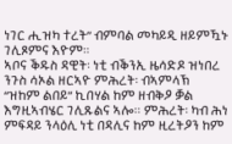ነገር ሒዝካ ተረት” ብምባል መካይዲ ዘይምዃኑ ገሊጾምና እዮም።
ኣቦና ቕዱስ ዳዊት፡ ነቲ ብቕንኢ ዜሳድዶ ዝነበረ ንጉስ ሳኦል ዘርኣዮ ምሕረት፡ ብኣምላኽ “ዝከም ልበይ” ኪበሃል ከም ዘብቅዖ ቓል እግዚኣብሄር ገሊጹልና ኣሎ። ምሕረት፡ ካብ ሕነ ምፍዳይ ንላዕሊ ነቲ በዳሊና ከም ዚረትዖን ከም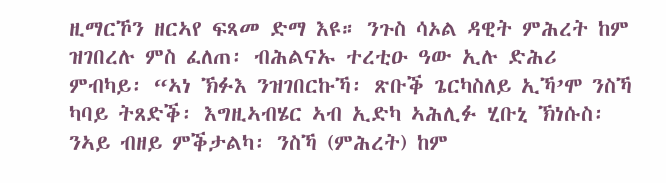ዚማርኾን ዘርኣየ ፍጻመ ድማ እዩ። ንጉስ ሳኦል ዳዊት ምሕረት ከም ዝገበረሉ ምስ ፈለጠ፡ ብሕልናኡ ተረቲዑ ዓው ኢሉ ድሕሪ ምብካይ፡ “ኣነ ኽፉእ ንዝገበርኩኻ፡ ጽቡቕ ጌርካስለይ ኢኻ’ሞ ንስኻ ካባይ ትጸድቕ፡ እግዚኣብሄር ኣብ ኢድካ ኣሕሊፉ ሂቡኒ ኽነሱስ፡ ንኣይ ብዘይ ምቕታልካ፡ ንስኻ (ምሕረት) ከም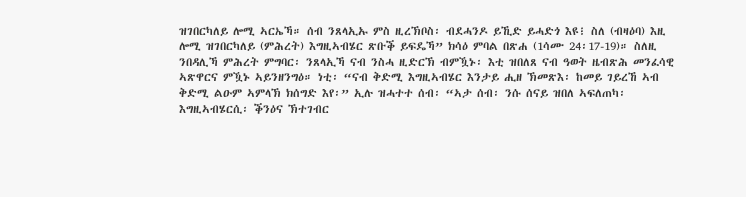ዝገበርካለይ ሎሚ ኣርኤኻ። ሰብ ንጸላኢኡ ምስ ዚረኽቦስ፡ ብደሓንዶ ይኺድ ይሓድጎ እዩ፧ ስለ (ብዛዕባ) እዚ ሎሚ ዝገበርካለይ (ምሕረት) እግዚኣብሄር ጽቡቕ ይፍዴኻ” ክሳዕ ምባል በጽሐ (1ሳሙ 24፡17-19)። ስለዚ ንበዳሊኻ ምሕረት ምግባር፡ ንጸላኢኻ ናብ ንስሓ ዚድርኽ ብምዃኑ፡ እቲ ዝበለጸ ናብ ዓወት ዜብጽሕ መንፈሳዊ ኣጽዋርና ምዃኑ ኣይንዘንግዕ። ነቲ፡ “ናብ ቅድሚ እግዚኣብሄር እንታይ ሒዘ ኽመጽእ፡ ከመይ ገይረኸ ኣብ ቅድሚ ልዑም ኣምላኽ ክሰግድ እየ፡” ኢሉ ዝሓተተ ሰብ፡ “ኣታ ሰብ፡ ንሱ ሰናይ ዝበለ ኣፍለጠካ፡ እግዚኣብሄርሲ፡ ቕንዕና ኽተገብር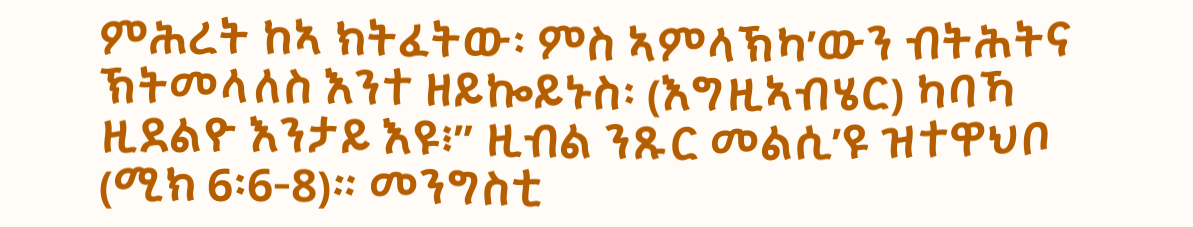ምሕረት ከኣ ክትፈትው፡ ምስ ኣምላኽካ’ውን ብትሕትና ኽትመላለስ እንተ ዘይኰይኑስ፡ (እግዚኣብሄር) ካባኻ ዚደልዮ እንታይ እዩ፧” ዚብል ንጹር መልሲ’ዩ ዝተዋህቦ (ሚክ 6፡6-8)። መንግስቲ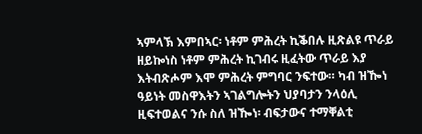ኣምላኽ እምበኣር፡ ነቶም ምሕረት ኪቕበሉ ዚጽልዩ ጥራይ ዘይኰነስ ነቶም ምሕረት ኪገብሩ ዚፈትው ጥራይ እያ እትብጽሖም እሞ ምሕረት ምግባር ንፍተው። ካብ ዝዀነ ዓይነት መስዋእትን ኣገልግሎትን ህያባታን ንላዕሊ ዚፍተወልና ንሱ ስለ ዝዀነ፡ ብፍታውና ተማቐልቲ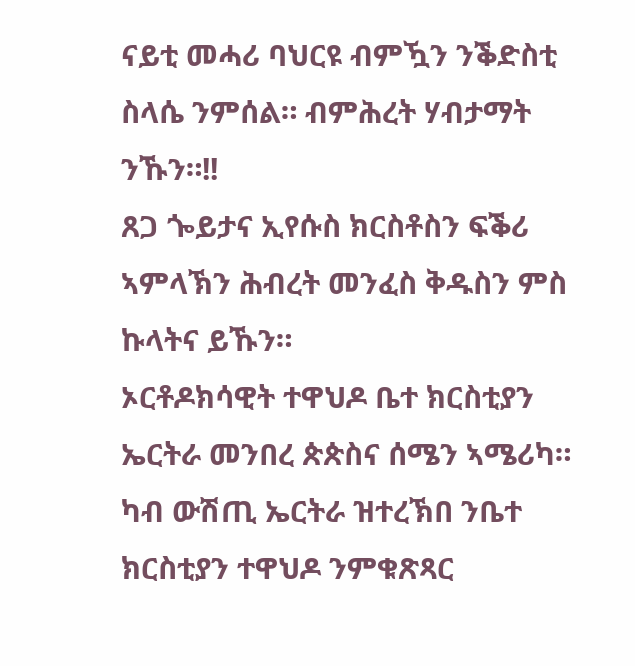ናይቲ መሓሪ ባህርዩ ብምዃን ንቕድስቲ ስላሴ ንምሰል። ብምሕረት ሃብታማት ንኹን።!!
ጸጋ ጐይታና ኢየሱስ ክርስቶስን ፍቕሪ ኣምላኽን ሕብረት መንፈስ ቅዱስን ምስ ኩላትና ይኹን።
ኦርቶዶክሳዊት ተዋህዶ ቤተ ክርስቲያን ኤርትራ መንበረ ጵጵስና ሰሜን ኣሜሪካ።
ካብ ውሽጢ ኤርትራ ዝተረኽበ ንቤተ ክርስቲያን ተዋህዶ ንምቁጽጻር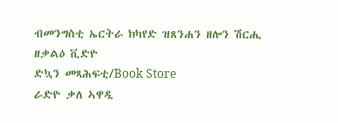ብመንግስቲ ኤርትራ ክካየድ ዝጸንሐን ዘሎን ሽርሒ ዘቃልዕ ቪድዮ
ድኳን መጻሕፍቲ/Book Store
ራድዮ ቃለ ኣዋዲ